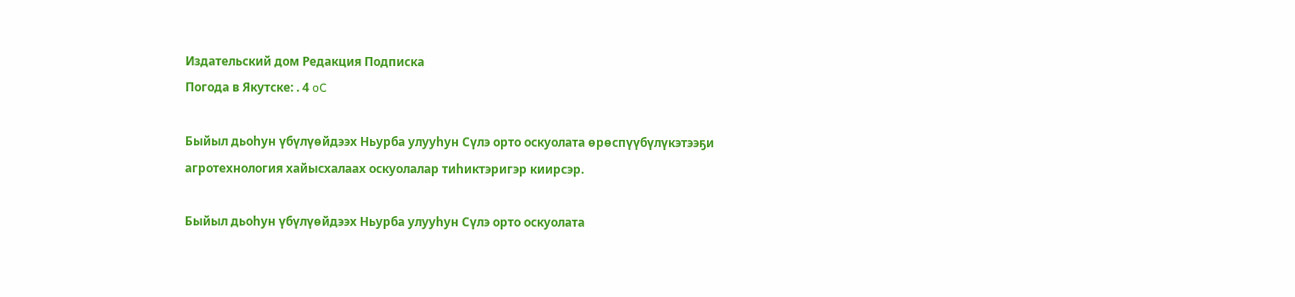Издательский дом Редакция Подписка
Погода в Якутске: . 4 oC

Быйыл дьоһун үбүлүөйдээх Ньурба улууһун Сүлэ орто оскуолата өрөспүүбүлүкэтээҕи агротехнология хайысхалаах оскуолалар тиһиктэригэр киирсэр.

Быйыл дьоһун үбүлүөйдээх Ньурба улууһун Сүлэ орто оскуолата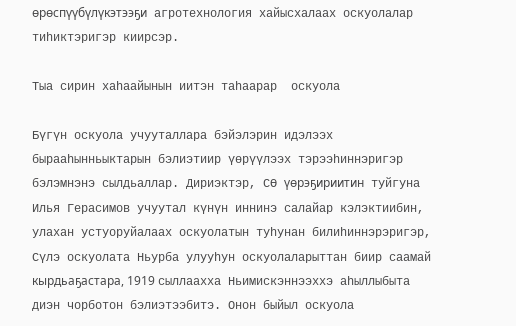өрөспүүбүлүкэтээҕи агротехнология хайысхалаах оскуолалар тиһиктэригэр киирсэр.

Тыа сирин хаһаайынын иитэн таһаарар  оскуола

Бүгүн оскуола учууталлара бэйэлэрин идэлээх бырааһынньыктарын бэлиэтиир үөрүүлээх тэрээһиннэригэр бэлэмнэнэ сылдьаллар. Дириэктэр, СӨ үөрэҕириитин туйгуна Илья Герасимов учуутал күнүн иннинэ салайар кэлэктиибин, улахан устуоруйалаах оскуолатын туһунан билиһиннэрэригэр, Сүлэ оскуолата Ньурба улууhун оскуолаларыттан биир саамай кырдьаҕастара, 1919 сыллаахха Ньимискэннээххэ аһыллыбыта диэн чорботон бэлиэтээбитэ. Онон быйыл оскуола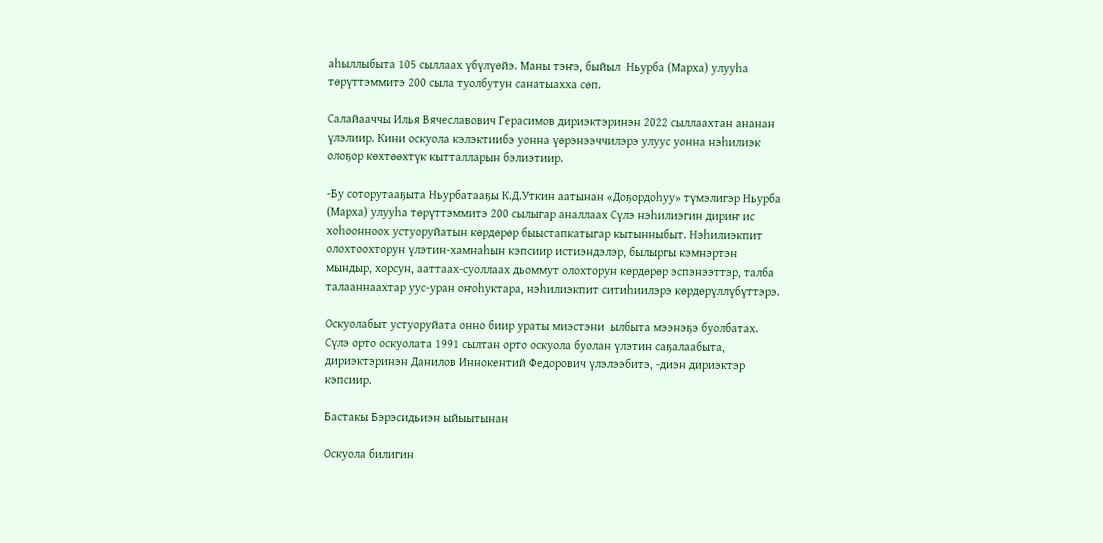аһыллыбыта 105 сыллаах үбүлүөйэ. Маны тэҥэ, быйыл  Ньурба (Марха) улууһа төрүттэммитэ 200 сыла туолбутун санатыахха сөп.

Салайааччы Илья Вячеславович Герасимов дириэктэринэн 2022 сыллаахтан ананан үлэлиир. Кини оскуола кэлэктиибэ уонна үөрэнээччилэрэ улуус уонна нэһилиэк олоҕор көхтөөхтүк кытталларын бэлиэтиир.

-Бу соторутааҕыта Ньурбатааҕы К.Д.Уткин аатынан «Доҕордоһуу» түмэлигэр Ньурба (Марха) улууһа төрүттэммитэ 200 сылыгар аналлаах Сүлэ нэһилиэгин дириҥ ис хоһоонноох устуоруйатын көрдөрөр быыстапкатыгар кытынныбыт. Нэһилиэкпит олохтоохторун үлэтин-хамнаһын кэпсиир истиэндэлэр, былыргы кэмнэртэн  мындыр, хорсун, ааттаах-суоллаах дьоммут олохторун көрдөрөр эспэнээттэр, талба талааннаахтар уус-уран оҥоһуктара, нэһилиэкпит ситиһиилэрэ көрдөрүллүбүттэрэ.

Оскуолабыт устуоруйата онно биир ураты миэстэни  ылбыта мээнэҕэ буолбатах. Сүлэ орто оскуолата 1991 сылтан орто оскуола буолан үлэтин саҕалаабыта, дириэктэринэн Данилов Иннокентий Федорович үлэлээбитэ, -диэн дириэктэр кэпсиир.

Бастакы Бэрэсидьиэн ыйыытынан

Оскуола билигин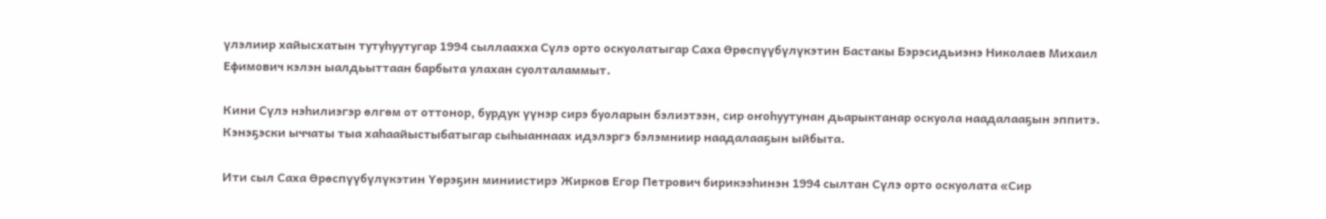үлэлиир хайысхатын тутуһуутугар 1994 сыллаахха Сүлэ орто оскуолатыгар Саха Өрөспүүбүлүкэтин Бастакы Бэрэсидьиэнэ Николаев Михаил Ефимович кэлэн ыалдьыттаан барбыта улахан суолталаммыт.

Кини Сүлэ нэһилиэгэр өлгөм от оттонор, бурдук үүнэр сирэ буоларын бэлиэтээн, сир оҥоһуутунан дьарыктанар оскуола наадалааҕын эппитэ. Кэнэҕэски ыччаты тыа хаһаайыстыбатыгар сыһыаннаах идэлэргэ бэлэмниир наадалааҕын ыйбыта.

Ити сыл Саха Өрөспүүбүлүкэтин Үөрэҕин миниистирэ Жирков Егор Петрович бирикээhинэн 1994 сылтан Сүлэ орто оскуолата «Сир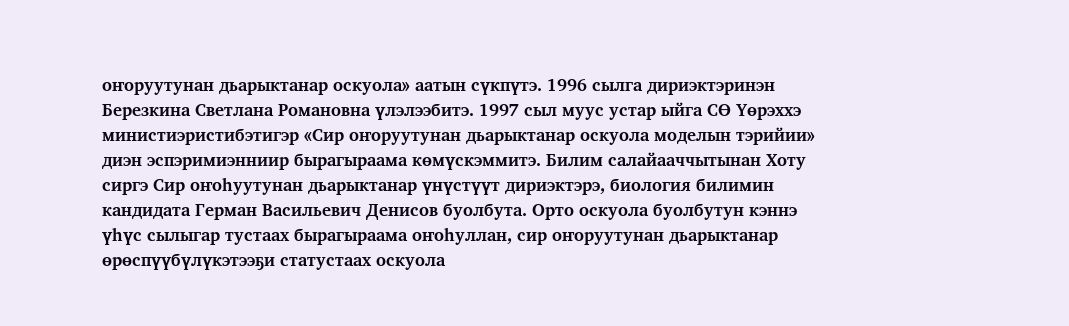оҥоруутунан дьарыктанар оскуола» аатын сүкпүтэ. 1996 сылга дириэктэринэн Березкина Светлана Романовна үлэлээбитэ. 1997 сыл муус устар ыйга СӨ Үөрэххэ министиэристибэтигэр «Сир оҥоруутунан дьарыктанар оскуола моделын тэрийии» диэн эспэримиэнниир бырагыраама көмүскэммитэ. Билим салайааччытынан Хоту сиргэ Сир оҥоһуутунан дьарыктанар үнүстүүт дириэктэрэ, биология билимин кандидата Герман Васильевич Денисов буолбута. Орто оскуола буолбутун кэннэ үһүс сылыгар тустаах бырагыраама оҥоһуллан, сир оҥоруутунан дьарыктанар өрөспүүбүлүкэтээҕи статустаах оскуола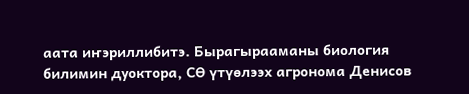аата иҥэриллибитэ. Бырагырааманы биология билимин дуоктора, СӨ үтүөлээх агронома Денисов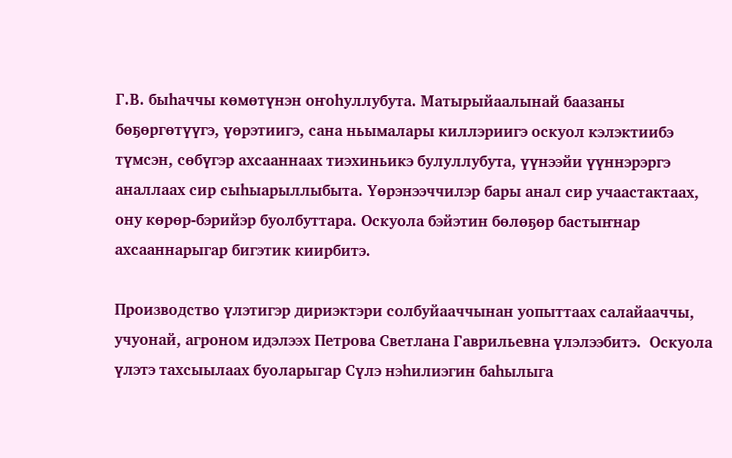Г.В. быһаччы көмөтүнэн оҥоһуллубута. Матырыйаалынай баазаны бөҕөргөтүүгэ, үөрэтиигэ, сана ньымалары киллэриигэ оскуол кэлэктиибэ түмсэн, сөбүгэр ахсааннаах тиэхиньикэ булуллубута, үүнээйи үүннэрэргэ аналлаах сир сыһыарыллыбыта. Үөрэнээччилэр бары анал сир учаастактаах, ону көрөр-бэрийэр буолбуттара. Оскуола бэйэтин бөлөҕөр бастыҥнар ахсааннарыгар бигэтик киирбитэ.

Производство үлэтигэр дириэктэри солбуйааччынан уопыттаах салайааччы, учуонай, агроном идэлээх Петрова Светлана Гаврильевна үлэлээбитэ.  Оскуола үлэтэ тахсыылаах буоларыгар Сүлэ нэһилиэгин баһылыга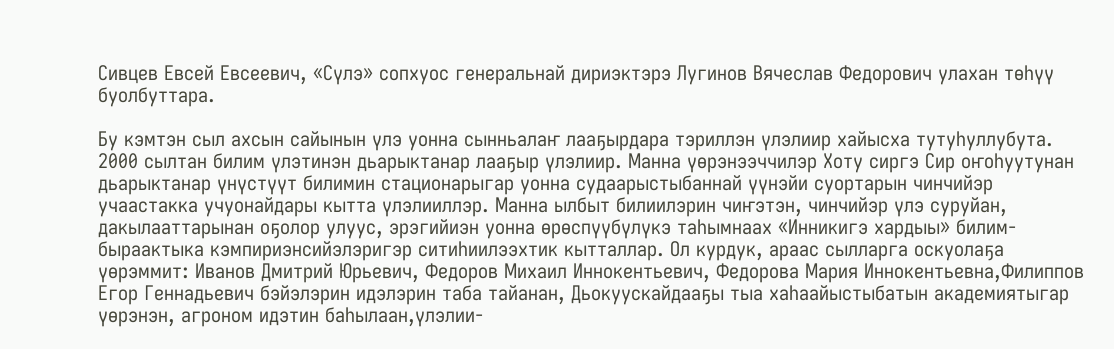Сивцев Евсей Евсеевич, «Сүлэ» сопхуос генеральнай дириэктэрэ Лугинов Вячеслав Федорович улахан төһүү буолбуттара.

Бу кэмтэн сыл ахсын сайынын үлэ уонна сынньалаҥ лааҕырдара тэриллэн үлэлиир хайысха тутуһуллубута. 2000 сылтан билим үлэтинэн дьарыктанар лааҕыр үлэлиир. Манна үөрэнээччилэр Хоту сиргэ Сир оҥоһуутунан дьарыктанар үнүстүүт билимин стационарыгар уонна судаарыстыбаннай үүнэйи суортарын чинчийэр учаастакка учуонайдары кытта үлэлииллэр. Манна ылбыт билиилэрин чиҥэтэн, чинчийэр үлэ суруйан, дакылааттарынан оҕолор улуус, эрэгийиэн уонна өрөспүүбүлүкэ таһымнаах «Инникигэ хардыы» билим-быраактыка кэмпириэнсийэлэригэр ситиһиилээхтик кытталлар. Ол курдук, араас сылларга оскуолаҕа үөрэммит: Иванов Дмитрий Юрьевич, Федоров Михаил Иннокентьевич, Федорова Мария Иннокентьевна,Филиппов Егор Геннадьевич бэйэлэрин идэлэрин таба тайанан, Дьокуускайдааҕы тыа хаһаайыстыбатын академиятыгар үөрэнэн, агроном идэтин баһылаан,үлэлии-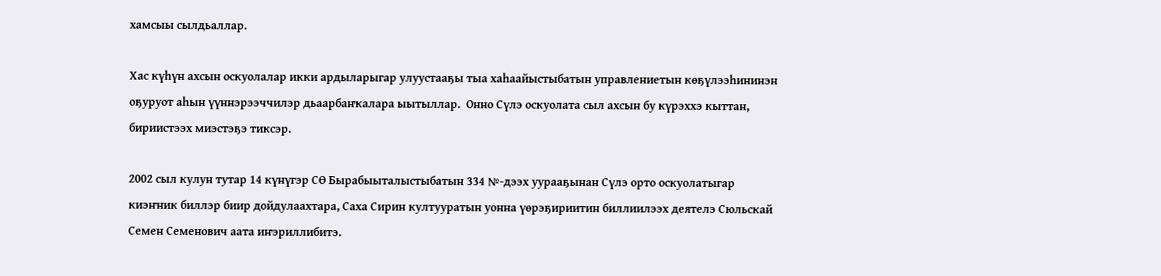хамсыы сылдьаллар.

Хас күһүн ахсын оскуолалар икки ардыларыгар улуустааҕы тыа хаһаайыстыбатын управлениетын көҕүлээһининэн оҕуруот аһын үүннэрээччилэр дьаарбаҥкалара ыытыллар.  Онно Сүлэ оскуолата сыл ахсын бу күрэххэ кыттан, бириистээх миэстэҕэ тиксэр.

2002 сыл кулун тутар 14 күнүгэр СӨ Бырабыыталыстыбатын 334 №-дээх уурааҕынан Сүлэ орто оскуолатыгар киэҥник биллэр биир дойдулаахтара, Саха Сирин култууратын уонна үөрэҕириитин биллиилээх деятелэ Сюльскай Семен Семенович аата иҥэриллибитэ.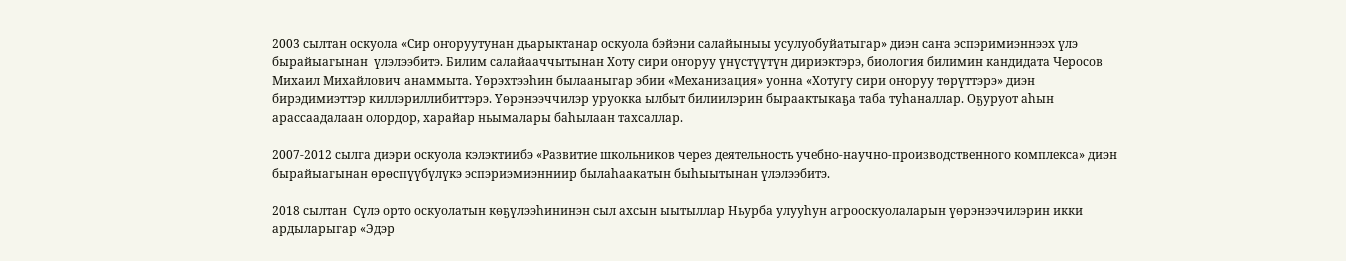2003 сылтан оскуола «Сир оҥоруутунан дьарыктанар оскуола бэйэни салайыныы усулуобуйатыгар» диэн саҥа эспэримиэннээх үлэ бырайыагынан  үлэлээбитэ. Билим салайааччытынан Хоту сири оҥоруу үнүстүүтүн дириэктэрэ, биология билимин кандидата Черосов Михаил Михайлович анаммыта. Үөрэхтээһин былааныгар эбии «Механизация» уонна «Хотугу сири оҥоруу төрүттэрэ» диэн бирэдимиэттэр киллэриллибиттэрэ. Үөрэнээччилэр уруокка ылбыт билиилэрин быраактыкаҕа таба туһаналлар. Оҕуруот аһын арассаадалаан олордор, харайар ньымалары баһылаан тахсаллар.

2007-2012 сылга диэри оскуола кэлэктиибэ «Развитие школьников через деятельность учебно-научно-производственного комплекса» диэн бырайыагынан өрөспүүбүлүкэ эспэриэмиэнниир былаһаакатын быһыытынан үлэлээбитэ.

2018 сылтан  Сүлэ орто оскуолатын көҕүлээһининэн сыл ахсын ыытыллар Ньурба улууһун агрооскуолаларын үөрэнээчилэрин икки ардыларыгар «Эдэр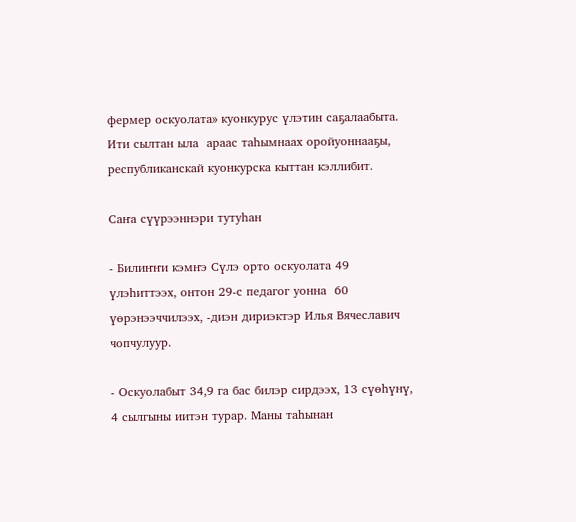фермер оскуолата» куонкурус үлэтин саҕалаабыта. Ити сылтан ыла  араас таһымнаах оройуоннааҕы, республиканскай куонкурска кыттан кэллибит.

Саҥа сүүрээннэри тутуһан

- Билиҥҥи кэмҥэ Сүлэ орто оскуолата 49 үлэhиттээх, онтон 29-с педагог уонна  60 үөрэнээччилээх, -диэн дириэктэр Илья Вячеславич  чопчулуур.

- Оскуолабыт 34,9 га бас билэр сирдээх, 13 сүөһүнү, 4 сылгыны иитэн турар. Маны таһынан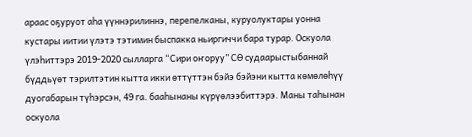араас оҕуруот аһа үүннэрилиннэ, перепелканы, куруолуктары уонна кустары иитии үлэтэ тэтимин быспакка ньиргиччи бара турар. Оскуола үлэһиттэрэ 2019-2020 сылларга “Сири оҥоруу” СӨ судаарыстыбаннай бүддьүөт тэрилтэтин кытта икки өттүттэн бэйэ бэйэни кытта көмөлөһүү дуогабарын түһэрсэн, 49 га. бааһынаны күрүөлээбиттэрэ. Маны таhынан оскуола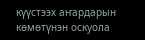күүстээх аҥардарын көмөтүнэн оскуола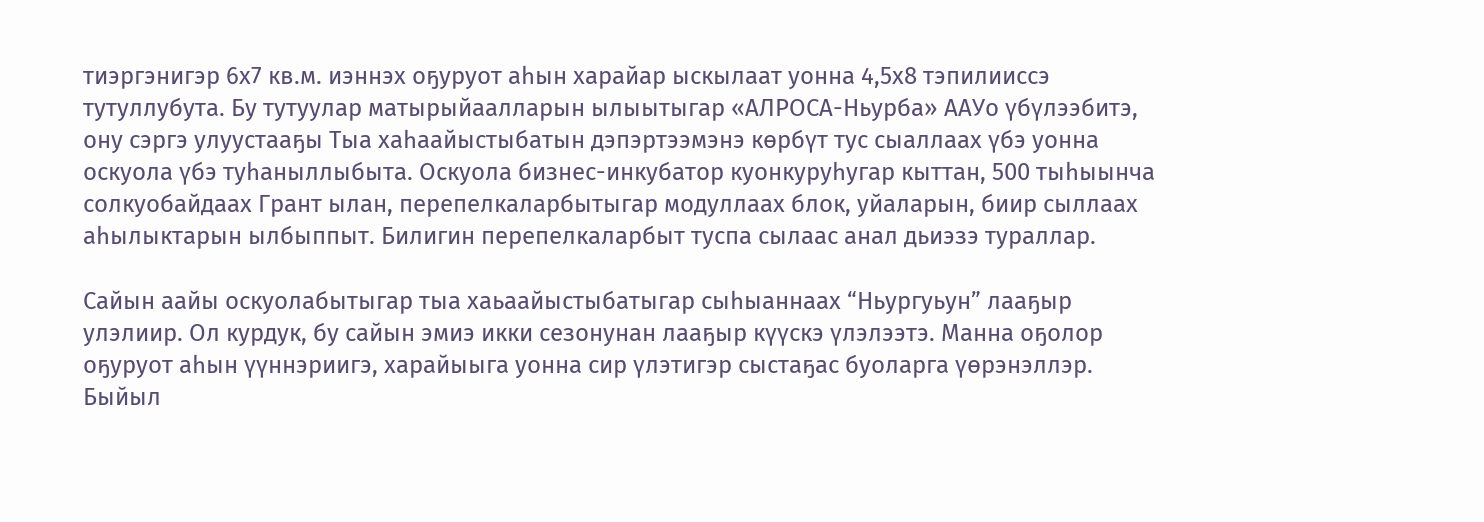тиэргэнигэр 6х7 кв.м. иэннэх оҕуруот аһын харайар ыскылаат уонна 4,5х8 тэпилииссэ тутуллубута. Бу тутуулар матырыйаалларын ылыытыгар «АЛРОСА-Ньурба» ААУо үбүлээбитэ, ону сэргэ улуустааҕы Тыа хаһаайыстыбатын дэпэртээмэнэ көрбүт тус сыаллаах үбэ уонна оскуола үбэ туһаныллыбыта. Оскуола бизнес-инкубатор куонкуруһугар кыттан, 500 тыһыынча солкуобайдаах Грант ылан, перепелкаларбытыгар модуллаах блок, уйаларын, биир сыллаах аһылыктарын ылбыппыт. Билигин перепелкаларбыт туспа сылаас анал дьиэзэ тураллар.

Сайын аайы оскуолабытыгар тыа хаьаайыстыбатыгар сыһыаннаах “Ньургуьун” лааҕыр улэлиир. Ол курдук, бу сайын эмиэ икки сезонунан лааҕыр күүскэ үлэлээтэ. Манна оҕолор оҕуруот аһын үүннэриигэ, харайыыга уонна сир үлэтигэр сыстаҕас буоларга үөрэнэллэр.  Быйыл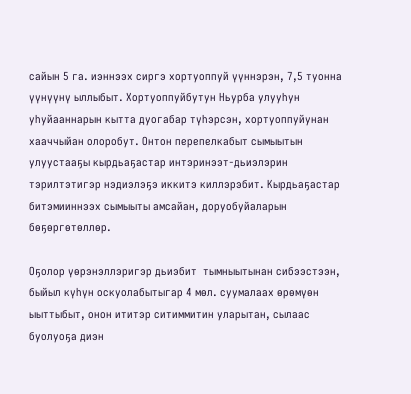сайын 5 га. иэннээх сиргэ хортуоппуй үүннэрэн, 7,5 туонна үүнүүнү ыллыбыт. Хортуоппуйбутун Ньурба улууһун уһуйааннарын кытта дуогабар түһэрсэн, хортуоппуйунан хааччыйан олоробут. Онтон перепелкабыт сымыытын улуустааҕы кырдьаҕастар интэринээт-дьиэлэрин тэрилтэтигэр нэдиэлэҕэ иккитэ киллэрэбит. Кырдьаҕастар битэмииннээх сымыыты амсайан, доруобуйаларын бөҕөргөтөллөр.

Оҕолор үөрэнэллэригэр дьиэбит  тымныытынан сибээстээн, быйыл күһүн оскуолабытыгар 4 мөл. суумалаах өрөмүөн ыыттыбыт, онон ититэр ситиммитин уларытан, сылаас буолуоҕа диэн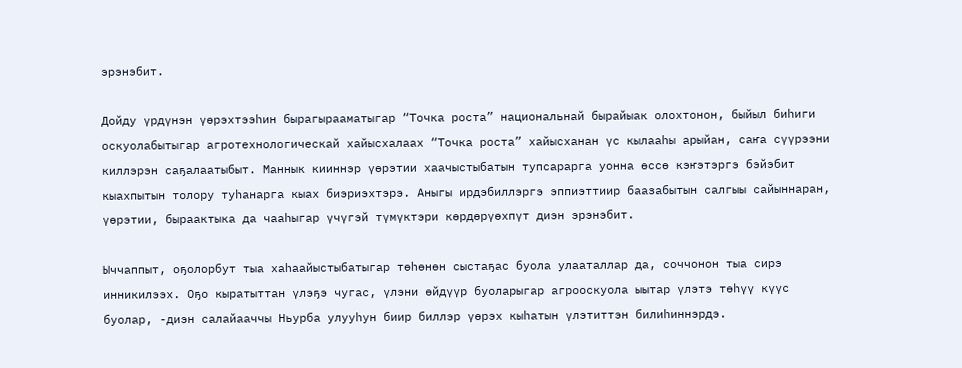эрэнэбит.

Дойду үрдүнэн үөрэхтээһин бырагырааматыгар “Точка роста” национальнай бырайыак олохтонон, быйыл биһиги оскуолабытыгар агротехнологическай хайысхалаах “Точка роста” хайысханан үс кылааһы арыйан, саҥа сүүрээни киллэрэн саҕалаатыбыт. Маннык кииннэр үөрэтии хаачыстыбатын тупсарарга уонна өссө кэҥэтэргэ бэйэбит кыахпытын толору туһанарга кыах биэриэхтэрэ. Аныгы ирдэбиллэргэ эппиэттиир баазабытын салгыы сайыннаран, үөрэтии, быраактыка да чааһыгар үчүгэй түмүктэри көрдөрүөхпүт диэн эрэнэбит.

Ыччаппыт, оҕолорбут тыа хаһаайыстыбатыгар төһөнөн сыстаҕас буола улааталлар да, соччонон тыа сирэ инникилээх. Оҕо кыратыттан үлэҕэ чугас, үлэни өйдүүр буоларыгар агрооскуола ыытар үлэтэ төһүү күүс буолар, -диэн салайааччы Ньурба улууһун биир биллэр үөрэх кыһатын үлэтиттэн билиһиннэрдэ.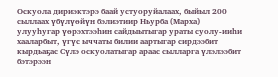Оскуола дириэктэрэ баай устуоруйалаах, быйыл 200 сыллаах үбүлүөйүн бэлиэтиир Ньурба (Марха) улууһугар үөрэхтээһин сайдыытыгар ураты суолу-ииһи хааларбыт, үгүс ыччаты билии аартыгар сирдээбит кырдьаҕас Сүлэ оскуолатыгар араас сылларга үлэлээбит бэтэрээн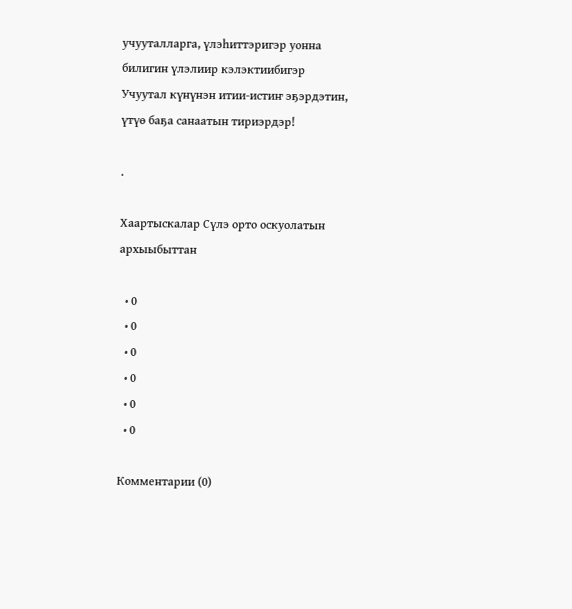учууталларга, үлэһиттэригэр уонна билигин үлэлиир кэлэктиибигэр Учуутал күнүнэн итии-истиҥ эҕэрдэтин, үтүө баҕа санаатын тириэрдэр!

.

Хаартыскалар Сүлэ орто оскуолатын архыыбыттан

  • 0
  • 0
  • 0
  • 0
  • 0
  • 0

Комментарии (0)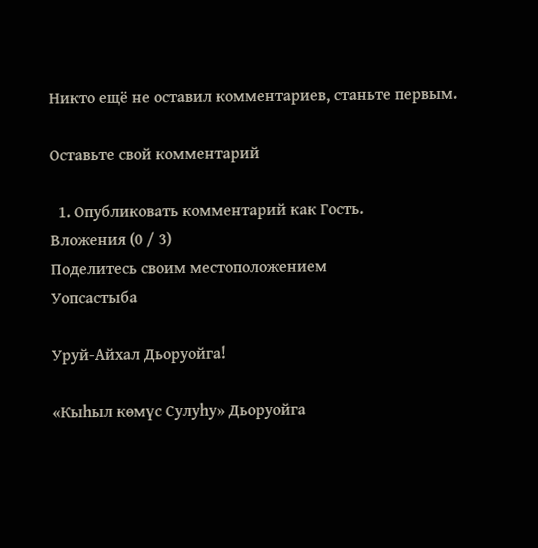Никто ещё не оставил комментариев, станьте первым.

Оставьте свой комментарий

  1. Опубликовать комментарий как Гость.
Вложения (0 / 3)
Поделитесь своим местоположением
Уопсастыба

Уруй-Айхал Дьоруойга!

«Кыһыл көмүс Сулуһу» Дьоруойга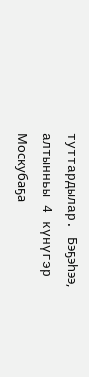туттардылар. Бэҕэһээ, алтынньы 4 күнүгэр Москубаҕа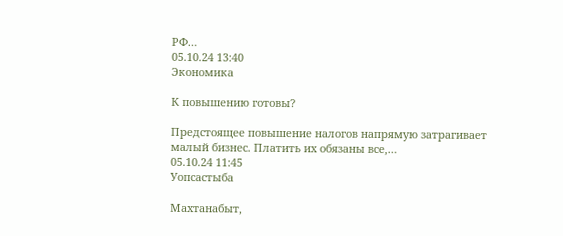РФ…
05.10.24 13:40
Экономика

К повышению готовы?

Предстоящее повышение налогов напрямую затрагивает малый бизнес. Платить их обязаны все,…
05.10.24 11:45
Уопсастыба

Махтанабыт,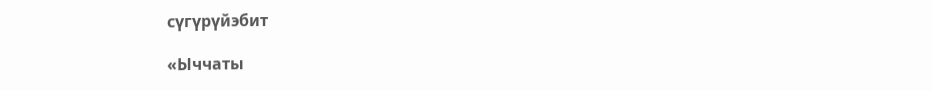сүгүрүйэбит

«Ыччаты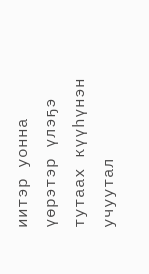иитэр уонна үөрэтэр үлэҕэ тутаах күүһүнэн учуутал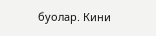буолар. Кини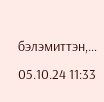бэлэмиттэн,…
05.10.24 11:33